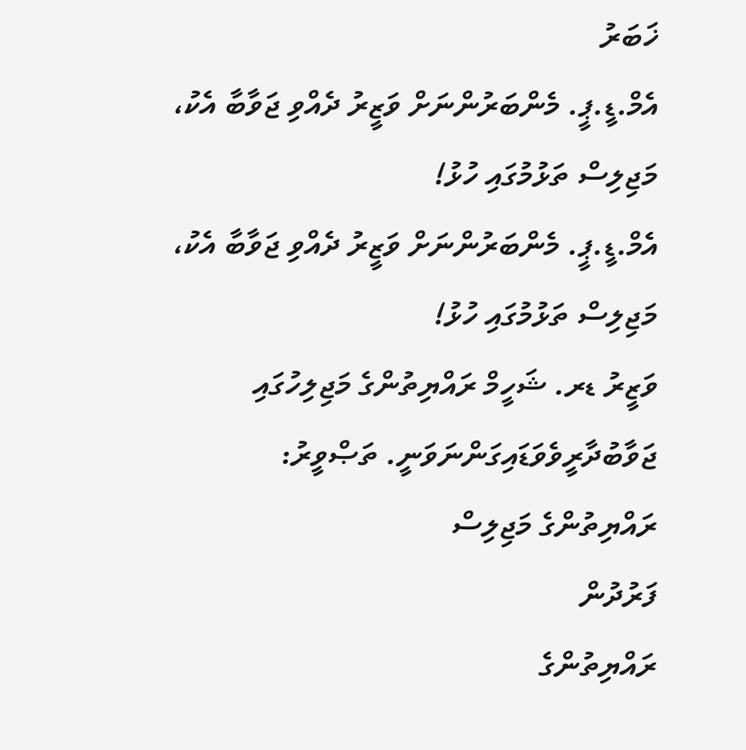ޚަބަރު
އެމް.ޑީ.ޕީ. މެންބަރުންނަށް ވަޒީރު ދެއްވި ޖަވާބާ އެކު، މަޖިލިސް ތަޅުމުގައި ހުޅު!
އެމް.ޑީ.ޕީ. މެންބަރުންނަށް ވަޒީރު ދެއްވި ޖަވާބާ އެކު، މަޖިލިސް ތަޅުމުގައި ހުޅު!
ވަޒީރު ޑރ. ޝަހީމް ރައްޔިތުންގެ މަޖިލިހުގައި ޖަވާބުދާރީވެވަޑައިގަންނަވަނީ. ތަޞްވީރު: ރައްޔިތުންގެ މަޖިލިސް
ފަރުދުން
ރައްޔިތުންގެ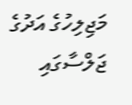މަޖިލިހުގެ އަދުގެ ޖަލްސާގައި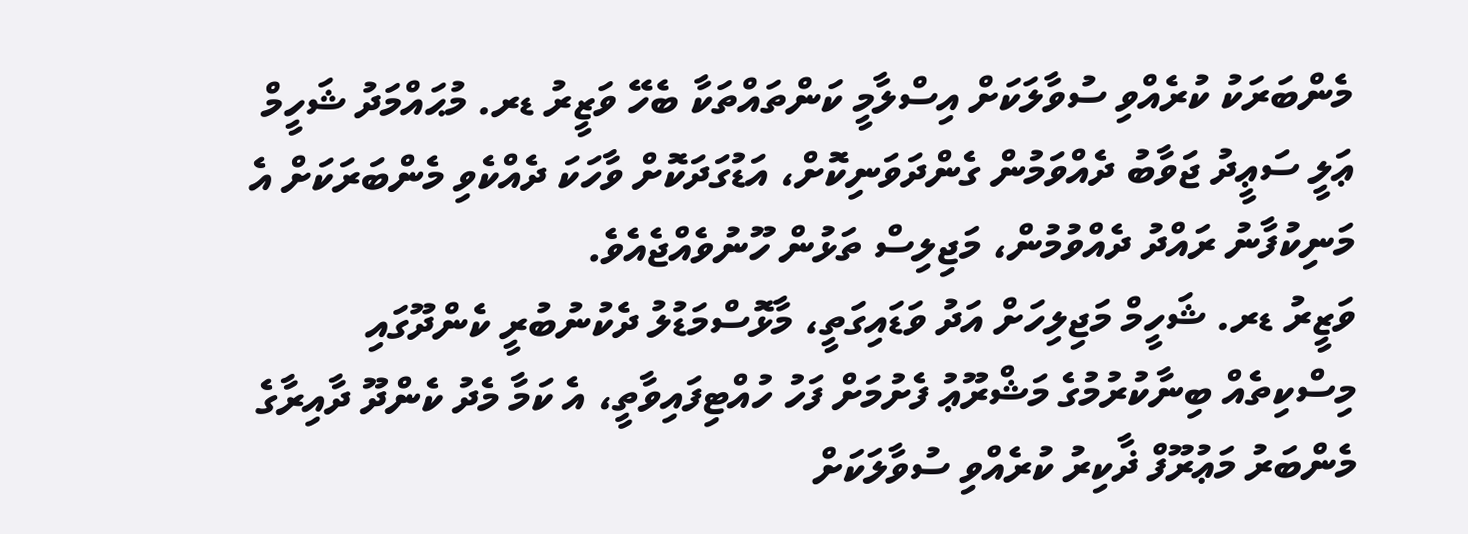މެންބަރަކު ކުރެއްވި ސުވާލަކަށް އިސްލާމީ ކަންތައްތަކާ ބެހޭ ވަޒީރު ޑރ. މުޙައްމަދު ޝަހީމް ޢަލީ ސަޢީދު ޖަވާބު ދެއްވަމުން ގެންދަވަނިކޮށް، އަޑުގަދަކޮށް ވާހަކަ ދެއްކެވި މެންބަރަކަށް އެ މަނިކުފާނު ރައްދު ދެއްވުމުން، މަޖިލިސް ތަޅުން ހޫނުވެއްޖެއެވެ.
ވަޒީރު ޑރ. ޝަހީމް މަޖިލިހަށް އަދު ވަޑައިގަތީ، މާޅޮސްމަޑުލު ދެކުނުބުރީ ކެންދޫގައި މިސްކިތެއް ބިނާކުރުމުގެ މަޝްރޫޢު ފެށުމަށް ފަހު ހުއްޓިފައިވާތީ، އެ ކަމާ މެދު ކެންދޫ ދާއިރާގެ މެންބަރު މަޢުރޫފް ޛާކިރު ކުރެއްވި ސުވާލަކަށް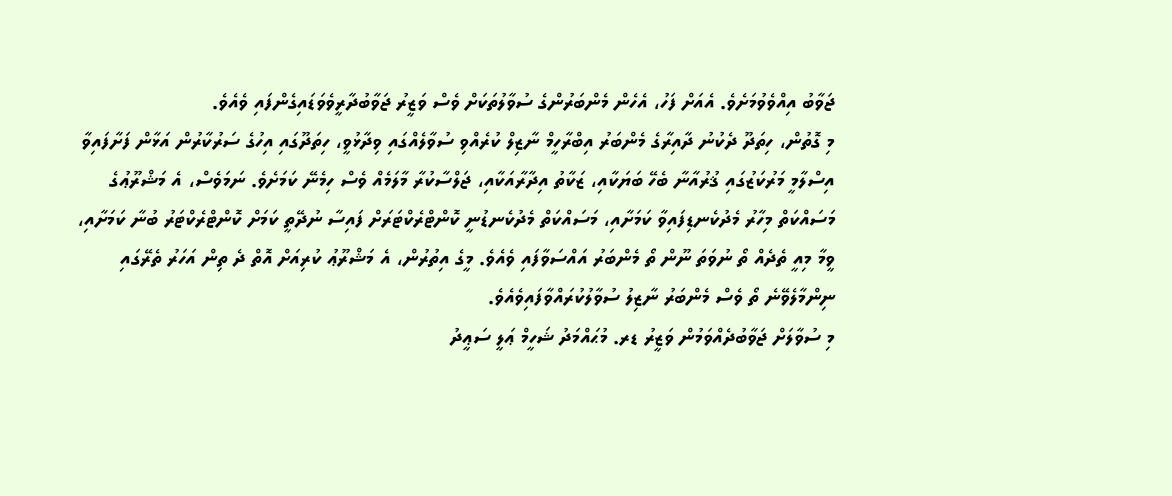ޖަވާބު އިއްވެވުމަށެވެ. އެއަށް ފަހު، އެހެން މެންބަރުންގެ ސުވާލުތަކަށް ވެސް ވަޒީރު ޖަވާބުދާރީވެވަޑައިގެންފައި ވެއެވެ.
މި ގޮތުން، ހިތަދޫ ދެކުނު ދާއިރާގެ މެންބަރު އިބްރާހީމް ނާޒިލް ކުރެއްވި ސުވާލެއްގައި ވިދާޅުވީ، ހިތަދޫގައި އިހުގެ ސަރުކާރުން އަޅާން ފަށާފައިވާ އިސްލާމީ މަރުކަޒުގައި ޤުރުއާނާ ބެހޭ ބަޔަކާއި، ޒަކާތު އިދާރާއަކާއި، ޖަލްސާކުރާ މާލަމެއް ވެސް ހިމެނޭ ކަމަށެވެ. ނަމަވެސް، އެ މަޝްރޫޢުގެ މަސައްކަތް މިހާރު މެދުކެނޑިފައިވާ ކަމަށާއި، މަސައްކަތް މެދުކެނޑުނީ ކޮންޓްރެކްޓަރަށް ފައިސާ ނުދޭތީ ކަމަށް ކޮންޓްރެކްޓަރު ބުނާ ކަމަށާއި، ވީމާ މިއީ ތެދެއް ތޯ ނުވަތަ ނޫން ތޯ މެންބަރު އައްސަވާފައި ވެއެވެ. މީގެ އިތުރުން، އެ މަޝްރޫޢު ކުރިއަށް އޮތް ދެ ތިން އަހަރު ތެރޭގައި ނިންމާލެވޭނެ ތޯ ވެސް މެންބަރު ނާޒިލު ސުވާލުކުރައްވާފައިވެއެވެ.
މި ސުވާލަށް ޖަވާބުދެއްވަމުން ވަޒީރު ޑރ. މުޙައްމަދު ޝަހީމް ޢަލީ ސަޢީދު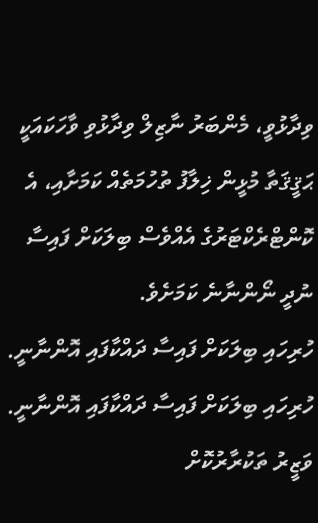ވިދާޅުވީ، މެންބަރު ނާޒިލް ވިދާޅުވި ވާހަކައަކީ ޙަޤީޤަތާ މުޅީން ޚިލާފު ތުހުމަތެއް ކަމަށާއި، އެ ކޮންޓްރެކްޓަރުގެ އެއްވެސް ބިލަކަށް ފައިސާ ނުދީ ނޯންނާނެ ކަމަށެވެ.
ހުރިހައި ބިލަކަށް ފައިސާ ދައްކާފައި އޮންނާނީ. ހުރިހައި ބިލަކަށް ފައިސާ ދައްކާފައި އޮންނާނީ.
ވަޒީރު ތަކުރާރުކޮށް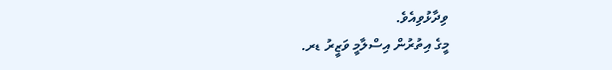ވިދާޅުވިއެވެ.
މީގެ އިތުރުން އިސްލާމީ ވަޒީރު ޑރ.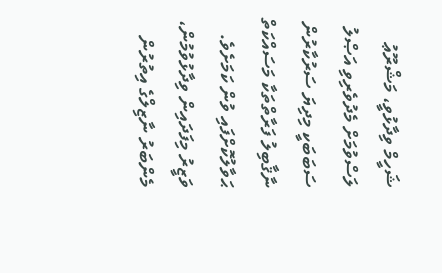ޝަހީމް ވިދާޅުވީ، މަޝްރޫޢު ލަސްވުމަށް މެދުވެރިވި އަޞްލު ސަބަބަކީ މިދިޔަ ސަރުކާރުން ނާޤާބިލު ފަރާތްތަކާ މަސައްކަތް ޙަވާލުކޮށްފައި ވުން ކަމަށެވެ.
ވަޒީރު މިފަދައިން ވިދާޅުވުމުން، މެންބަރު ނާޒިލްގެ އިތުރުން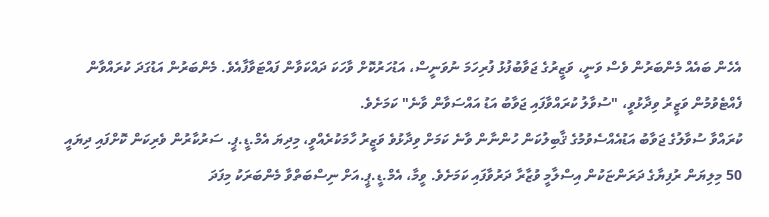އެހެން ބައެއް މެންބަރުން ވެސް ވަނީ، ވަޒީރުގެ ޖަވާބުފުޅު ފުރިހަމަ ނުވަނީސް، އަޑުހަރުކޮށް ވާހަކަ ދައްކަވާން ފައްޓަވާފާއެވެ. މެންބަރުން އަޑުގަދަ ކުރައްވާން ފެއްޓެވުމުން ވަޒީރު ވިދާޅުވީ، "ސުވާލު ކުރައްވާފައި ޖަވާބު އަޑު އައްސަވާން ވާނެ" ކަމަށެވެ.
ކުރައްވާ ސުވާލުގެ ޖަވާބު އަޑުއެއްސެވުމުގެ ޤާބިލުކަން ހުންނާން ވާނެ ކަމަށް ވިދާޅުވެ ވަޒީރު ހާމަކުރެއްވީ، މިދިޔަ އެމް.ޑީ.ޕީ. ސަރުކާރުން ވެރިކަން ކޮށްފައި ދިޔައީ 50 މިލިޔަން ރުފިޔާގެ ދަރަންޏަކުން އިސްލާމީ ވުޒާރާ ދަރުވާފައި ކަމަށެވެ. ވީމާ، އެމް.ޑީ.ޕީ.އަށް ނިސްބަތްވާ މެންބަރަކު މިފަދަ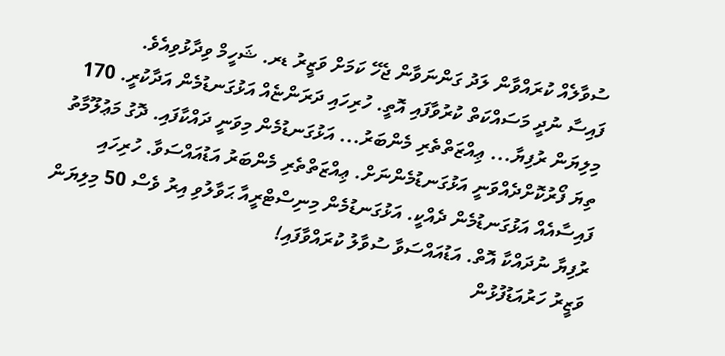ސުވާލެއް ކުރައްވާން ލަދު ގަންނަވާން ޖެހޭ ކަމަށް ވަޒީރު ޑރ. ޝަހީމް ވިދާޅުވިއެވެ.
ފައިސާ ނުދީ މަސައްކަތް ކުރުވާފައި އޮތީ. ހުރިހައި ދަރަންޏެއް އަޅުގަނޑުމެން އަދާކުރީ. 170 މިލިޔަން ރުފިޔާ... ޢިއްޒަތްތެރި މެންބަރު... އަޅުގަނޑުމެން މިވަނީ ދައްކާފައި. ދޮގު މަޢުލޫމާތު ތިޔަ ފޯރުކޮށްދެއްވަނީ އަޅުގަނޑުމެންނަށް. ޢިއްޒަތްތެރި މެންބަރު އަޑުއައްސަވާ. ހުރިހައި ފައިސާއެއް އަޅުގަނޑުމެން ދެއްކީ. އަޅުގަނޑުމެން މިނިސްޓްރީއާ ޙަވާލުވި އިރު ވެސް 50 މިލިޔަން ރުފިޔާ ނުދައްކާ އޮތް. އަޑުއައްސަވާ ސުވާލު ކުރައްވާފައި!
ވަޒީރު ހަރުއަޑުފުޅުން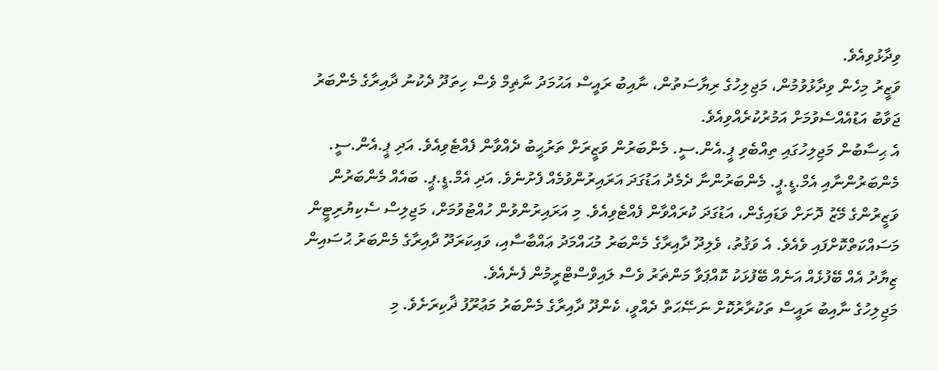ވިދާޅުވިއެވެ.
ވަޒީރު މިހެން ވިދާޅުވުމުން، މަޖިލިހުގެ ރިޔާސަތުން، ނާއިބު ރައީސް އަޙުމަދު ނާޡިމް ވެސް ހިތަދޫ ދެކުނު ދާއިރާގެ މެންބަރު ޖަވާބު އަޑުއެއްސެވުމަށް އަމުރުކުރެއްވިއެވެ.
އެ ޙިސާބުން މަޖިލިހުގައި ތިއްބެވި ޕީ.އެން.ސީ. މެންބަރުން ވަޒީރަށް ތަރުޙީބު ދެއްވާން ފެއްޓެވިއެވެ. އަދި ޕީ.އެން.ސީ. މެންބަރުންނާއި އެމް.ޑީ.ޕީ. މެންބަރުންނާ ދެމެދު އަޑުގަދަ އަރައިރުންވުމެއް ފެށުނެވެ. އަދި އެމް.ޑީ.ޕީ. ބައެއް މެންބަރުން ވަޒީރުންގެ މޭޒު ދޮށަށް ވަޑައިގެން، އަޑުގަދަ ކުރައްވާން ފެއްޓެވިއެވެ. މި އަރައިރުންވުން ހުއްޓުވުމަށް، މަޖިލިސް ސެކިޔުރިޓީން މަސައްކަތްކޮށްފައި ވެއެވެ. އެ ވަޤުތު، ވެލިދޫ ދާއިރާގެ މެންބަރު މުޙައްމަދު ޢައްބާސާއި، ވައިކަރަދޫ ދާއިރާގެ މެންބަރު ޙުސައިން ޒިޔާދު އެއް ބޭފުޅެއް އަނެއް ބޭފުޅަކު ކޮއްޕަވާ މަންޡަރު ވެސް ލައިވްސްޓްރީމުން ފެނެއެވެ.
މަޖިލިހުގެ ނާއިބު ރައީސް ތަކުރާރުކޮށް ނަޞޭޙަތް ދެއްވީ، ކެންދޫ ދާއިރާގެ މެންބަރު މަޢުރޫފު ޛާކިރަށެވެ. މި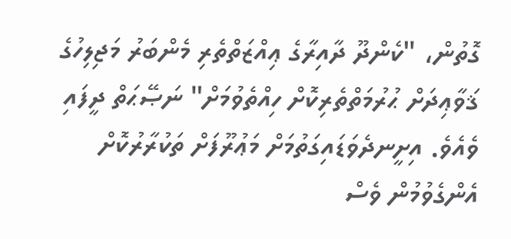ގޮތުން، "ކެންދޫ ދާއިރާގެ ޢިއްޒަތްތެރި މެންބަރު މަޖިލިހުގެ ޤަވާޢިދަށް ޙުރުމަތްތެރިކޮށް ހިއްތެވުމަށް" ނަޞޭޙަތް ދީފައި ވެއެވެ. އިށީނދެވަޑައިގަތުމަށް މަޢުރޫފަށް ތަކުރާރުކޮށް އެންގެވުމުން ވެސް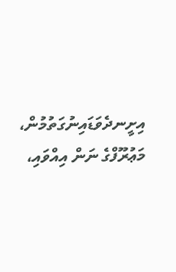އިށީނދެވަޑައިނުގަތުމުން، މަޢުރޫފްގެ ނަން އިއްވައި،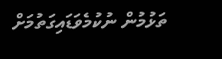ތަޅުމުން ނުކުމެވަޑައިގަތުމަށް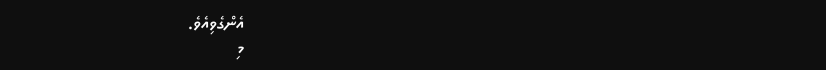އެންގެވިއެވެ.
މި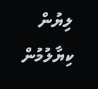ލިޔުން ކިޔާލުމުން